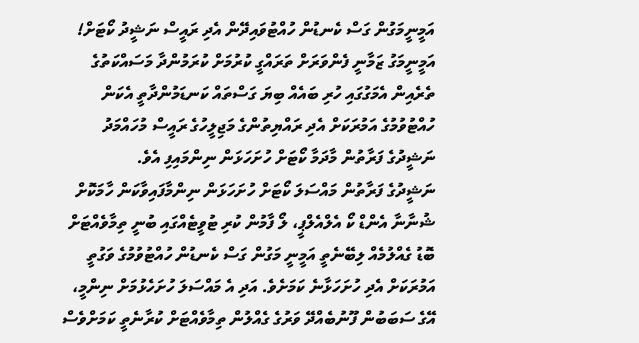އަމީނީމަގުން ގަސް ކެނޑުން ހުއްޓުވައިދޭން އެދި ރައީސް ނަޝީދު ކޯޓަށް!
އަމީނީމަގު ޒަމާނީ ފެންވަރަށް ތަރައްގީ ކުރުމަށް ކުރަމުންދާ މަސައްކަތުގެ ތެރެއިން އެމަގުގައި ހުރި ބައެއް ބިޔަ ގަސްތައް ކަނޑަމުންދާތީ އެކަން ހުއްޓުވުމުގެ އަމުރަކަށް އެދި ރައްޔިތުންގެ މަޖިލީހުގެ ރައީސް މުހައްމަދު ނަޝީދުގެ ފަރާތުން މާދަމާ ކޯޓަށް ހުށަހަޅަން ނިންމައިފި އެވެ.
ނަޝީދުގެ ފަރާތުން މައްސަލަ ކޯޓަށް ހުށަހަޅަން ނިންމާފައިވާކަން ހާމަކޮށް ޝުނާނާ އެންޑް ކޯ އެލްއެލްޕީ، ލޯ ފާމުން ކުރި ޓުވީޓެއްގައި ބުނީ ތިމާވެއްޓަށް ބޮޑު ގެއްލުމެއް ލިބޭނެތީ އަމީނީ މަގުން ގަސް ކެނޑުން ހުއްޓުވުމުގެ ވަގުތީ އަމުރަކަށް އެދި ހުށަހަޅާނެ ކަމަށެވެ. އަދި އެ މައްސަލަ ހުށަހެޅުމަށް ނިންމީ، އޭގެ ސަބަބުން ފޫނުބެއްދޭ ވަރުގެ ގެއްލުން ތިމާވެއްޓަށް ކުރާނެތީ ކަމަށްވެސް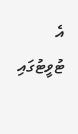އެ ޓުވީޓުގައި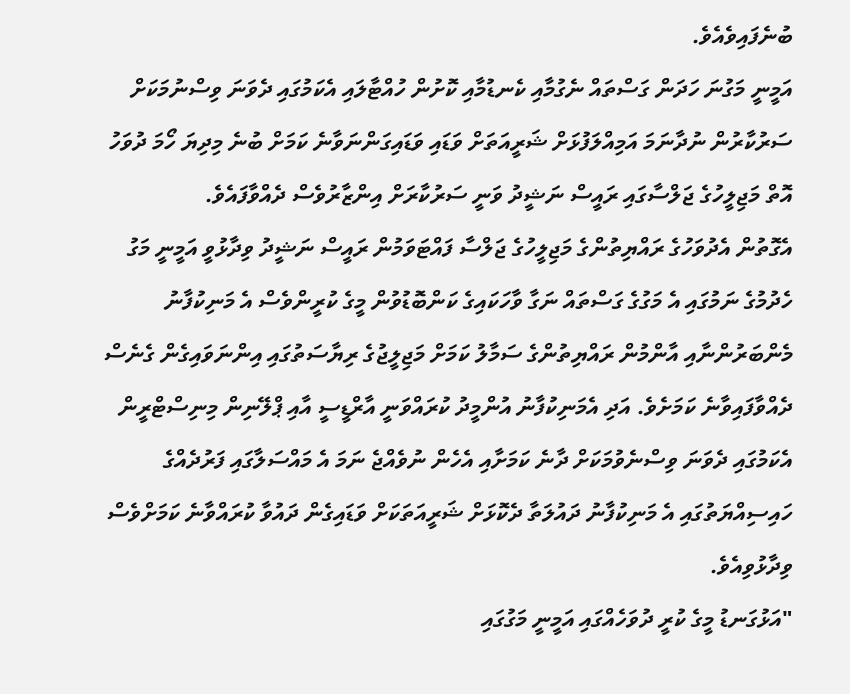ބުނެފައިވެއެވެ.
އަމީނީ މަގުނަ ހަދަން ގަސްތައް ނެގުމާއި ކެނޑުމާއި ކޮށުން ހުއްޓާލައި އެކަމުގައި ދެވަނަ ވިސްނުމަކަށް ސަރުކާރުން ނުދާނަމަ އަމިއްލަފުޅަށް ޝަރީއަތަށް ވަޑައި ވަޑައިގަންނަވާނެ ކަމަށް ބުނެ މިދިޔަ ހޯމަ ދުވަހު އޮތް މަޖިލީހުގެ ޖަލްސާގައި ރައީސް ނަޝީދު ވަނީ ސަރުކާރަށް އިންޒާރުވެސް ދެއްވާފައެވެ.
އެގޮތުން އެދުވަހުގެ ރައްޔިތުންގެ މަޖިލީހުގެ ޖަލްސާ ފައްޓަވަމުން ރައީސް ނަޝީދު ވިދާޅުވީ އަމީނީ މަގު ހެދުމުގެ ނަމުގައި އެ މަގުގެ ގަސްތައް ނަގާ ވާހަކައިގެ ކަންބޮޑުވުން މީގެ ކުރީންވެސް އެ މަނިކުފާނު މެންބަރުންނާއި އާންމުން ރައްޔިތުންގެ ސަމާލު ކަމަށް މަޖިލީޖުގެ ރިޔާސަތުގައި އިންނަވައިގެން ގެނެސް ދެއްވާފައިވާނެ ކަމަށެވެ. އަދި އެމަނިކުފާނު އުންމީދު ކުރައްވަނީ އާރްޑީސީ އާއި ޕްލޭނިން މިނިސްޓްރީން އެކަމުގައި ދެވަނަ ވިސްނެވުމަކަށް ދާނެ ކަމަށާއި އެހެން ނުވެއްޖެ ނަމަ އެ މައްސަލާގައި ފަރުދެއްގެ ހައިސިއްޔަތުގައި އެ މަނިކުފާނު ދައުލަތާ ދެކޮޅަށް ޝަރީއަތަކަށް ވަޑައިގެން ދައުވާ ކުރައްވާނެ ކަމަށްވެސް ވިދާޅުވިއެވެ.
"އަޅުގަނޑު މީގެ ކުރީ ދުވަހެއްގައި އަމީނީ މަގުގައި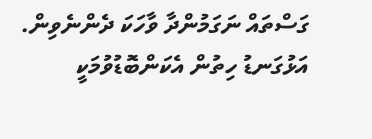ގަސްތައް ނަގަމުންދާ ވާހަކަ ދެންނެވިން. އަޅުގަނޑު ހިތުން އެކަންބޮޑުވުމަކީ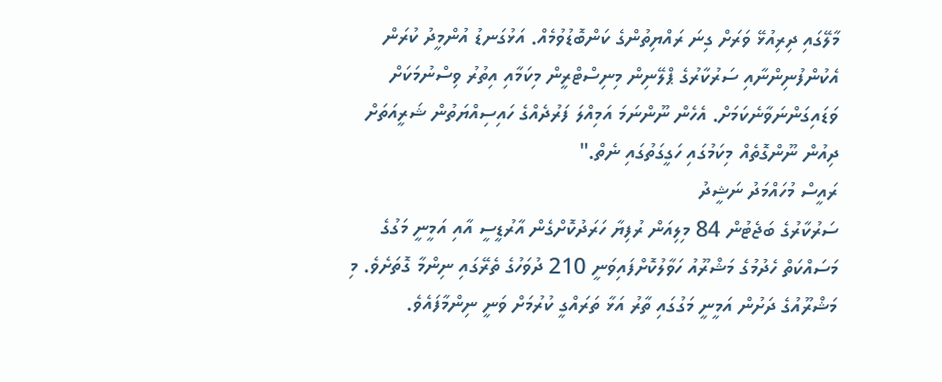މާލޭގައި ދިރިއުޅޭ ވަރަށް ގިނަ ރައްޔިތުންގެ ކަންބޮޑުވުމެއް. އަޅުގަނޑު އުންމީދު ކުރަން އެކުންފުނިންނާއި ސަރުކާރުގެ ޕްލޭނިން މިނިސްޓްރީން މިކަމާއި އިތުރު ވިސްނުމަކަށް ވަޑައިގަންނަވާނެކަމަށް. އެހެން ނޫންނަމަ އަމިއްލަ ފަރުދެއްގެ ހައިސިއްޔަތުން ޝަރީއަތަށް ދިއުން ނޫންގޮތެއް މިކަމުގައި ހަގީގަތުގައި ނެތް."
ރައީސް މުހައްމަދު ނަޝީދު
ސަރުކާރުގެ ބަޖެޓުން 84 މިލިއަން ރުފިޔާ ހަރަދުކޮށްގެން އާރުޑީސީ އާއި އަމީނީ މަގުގެ މަސައްކަތް ހެދުމުގެ މަޝްރޫއު ހަވާލުކޮށްފައިވަނީ 210 ދުވަހުގެ ތެރޭގައި ނިންމާ ގޮތަށެވެ. މި މަޝްރޫއުގެ ދަށުން އަމީނީ މަގުގައި ތާރު އަޅާ ތަރައްގީ ކުރުމަށް ވަނީ ނިންމާފައެވެ.